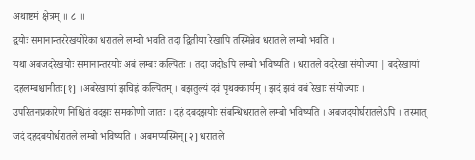अथाष्टमं क्षेत्रम् ॥ ८ ॥
द्वयोः समानान्तररेखयोरेका धरातले लम्वो भवति तदा द्वितीया रेखापि तस्मिन्नेव धरातले लम्बो भवति ।
यथा अबजदरेखयोः समानान्तरयोः अबं लम्बः कल्पितः । तदा जदोsपि लम्बो भविष्यति । धरातले वदरेखा संयोज्या | बदरेखायां दहलम्बश्चानीतः[१] ।अबरेखायां झचिह्नं कल्पितम् । बझतुल्यं दवं पृथक्कार्यम् । झदं झवं वबं रेखाः संयोज्याः ।
उपरितनप्रकारेण निश्चितं वदझः समकोणो जातः । दहं दबदझयोः संबन्धिधरातले लम्बो भविष्यति । अबजदयोर्घरातलेऽपि । तस्मात् जदं दहदबयोर्धरातले लम्बो भविष्यति । अबमप्यस्मिन्[२] धरातले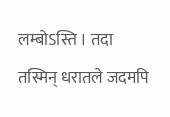लम्बोऽस्ति । तदा तस्मिन् धरातले जदमपि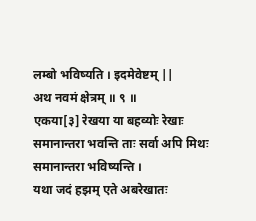लम्बो भविष्यति । इदमेवेष्टम् ||
अथ नवमं क्षेत्रम् ॥ ९ ॥
एकया[३] रेखया या बहव्योः रेखाः समानान्तरा भवन्ति ताः सर्वा अपि मिथः समानान्तरा भविष्यन्ति ।
यथा जदं हझम् एते अबरेखातः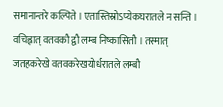समानान्तरे कल्पिते । एतास्तिस्रोऽप्येकघरातले न सन्ति । वचिह्नात् वतवकौ द्वौ लम्ब निष्कासितौ । तस्मात् जतहकरेखे वतवकरेखयोर्धरातले लम्बौ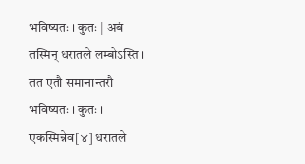भविष्यतः । कुतः | अबं तस्मिन् धरातले लम्बोऽस्ति । तत एतौ समानान्तरौ भविष्यतः । कुतः । एकस्मिन्नेव[४] धरातले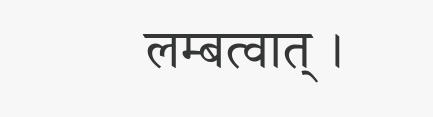लम्बत्वात् ।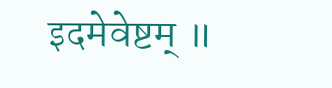इदमेवेष्टम् ॥